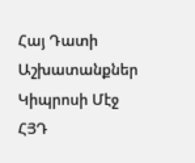Հայ Դատի Աշխատանքներ Կիպրոսի Մէջ
ՀՅԴ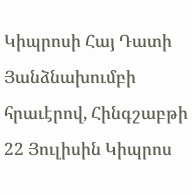Կիպրոսի Հայ Դատի Յանձնախումբի հրաւէրով, Հինգշաբթի 22 Յուլիսին Կիպրոս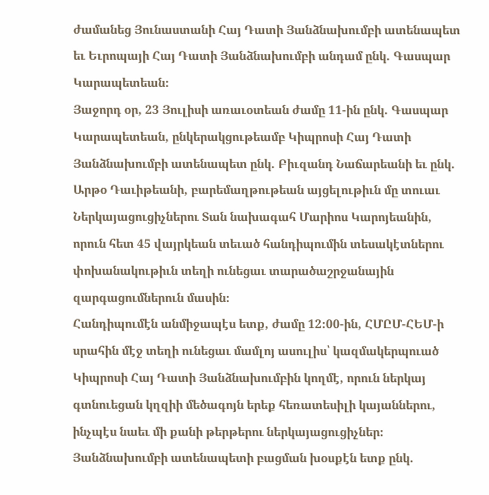ժամանեց Յունաստանի Հայ Դատի Յանձնախումբի ատենապետ եւ Եւրոպայի Հայ Դատի Յանձնախումբի անդամ ընկ. Գասպար Կարապետեան։
Յաջորդ օր, 23 Յուլիսի առաւօտեան ժամը 11-ին ընկ. Գասպար Կարապետեան, ընկերակցութեամբ Կիպրոսի Հայ Դատի Յանձնախումբի ատենապետ ընկ. Բիւզանդ Նաճարեանի եւ ընկ. Արթօ Դաւիթեանի, բարեմաղթութեան այցելութիւն մը տուաւ Ներկայացուցիչներու Տան նախագահ Մարիոս Կարոյեանին, որուն հետ 45 վայրկեան տեւած հանդիպումին տեսակէտներու փոխանակութիւն տեղի ունեցաւ տարածաշրջանային զարգացումներուն մասին։
Հանդիպումէն անմիջապէս ետք, ժամը 12։00-ին, ՀՄԸՄ-ՀԵՄ-ի սրահին մէջ տեղի ունեցաւ մամլոյ ասուլիս՝ կազմակերպուած Կիպրոսի Հայ Դատի Յանձնախումբին կողմէ, որուն ներկայ գտնուեցան կղզիի մեծագոյն երեք հեռատեսիլի կայաններու, ինչպէս նաեւ մի քանի թերթերու ներկայացուցիչներ։ Յանձնախումբի ատենապետի բացման խօսքէն ետք ընկ.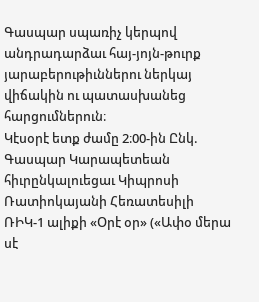Գասպար սպառիչ կերպով անդրադարձաւ հայ-յոյն-թուրք յարաբերութիւններու ներկայ վիճակին ու պատասխանեց հարցումներուն։
Կէսօրէ ետք ժամը 2։00-ին Ընկ. Գասպար Կարապետեան հիւրընկալուեցաւ Կիպրոսի Ռատիոկայանի Հեռատեսիլի ՌԻԿ-1 ալիքի «Օրէ օր» («Ափօ մերա սէ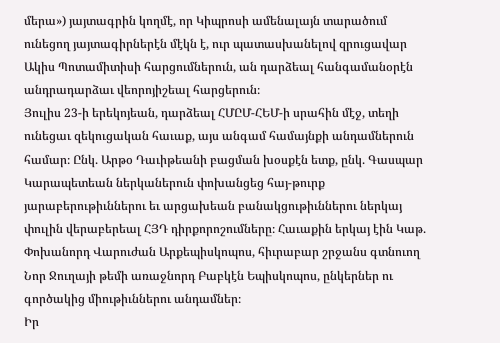մերա») յայտագրին կողմէ, որ Կիպրոսի ամենալայն տարածում ունեցող յայտագիրներէն մէկն է, ուր պատասխանելով զրուցավար Ակիս Պոտամիտիսի հարցումներուն, ան դարձեալ հանգամանօրէն անդրադարձաւ վեորոյիշեալ հարցերուն։
Յուլիս 23-ի երեկոյեան, դարձեալ ՀՄԸՄ-ՀԵՄ-ի սրահին մէջ, տեղի ունեցաւ զեկուցական հաւաք, այս անգամ համայնքի անդամներուն համար։ Ընկ. Արթօ Դաւիթեանի բացման խօսքէն ետք, ընկ. Գասպար Կարապետեան ներկաներուն փոխանցեց հայ-թուրք յարաբերութիւններու եւ արցախեան բանակցութիւններու ներկայ փուլին վերաբերեալ ՀՅԴ դիրքորոշումները։ Հաւաքին երկայ էին Կաթ. Փոխանորդ Վարուժան Արքեպիսկոպոս, հիւրաբար շրջանս գտնուող Նոր Ջուղայի թեմի առաջնորդ Բաբկէն Եպիսկոպոս, ընկերներ ու գործակից միութիւններու անդամներ։
Իր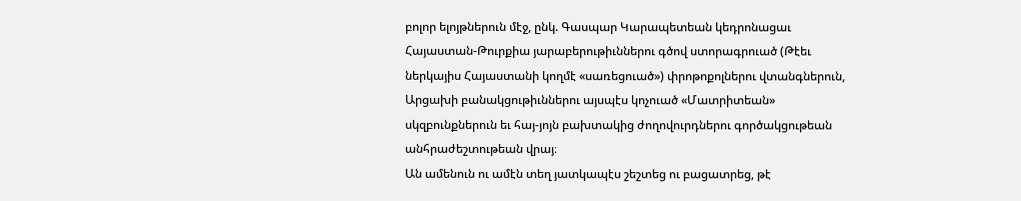բոլոր ելոյթներուն մէջ, ընկ. Գասպար Կարապետեան կեդրոնացաւ Հայաստան-Թուրքիա յարաբերութիւններու գծով ստորագրուած (Թէեւ ներկայիս Հայաստանի կողմէ «սառեցուած») փրոթոքոլներու վտանգներուն, Արցախի բանակցութիւններու այսպէս կոչուած «Մատրիտեան» սկզբունքներուն եւ հայ-յոյն բախտակից ժողովուրդներու գործակցութեան անհրաժեշտութեան վրայ։
Ան ամենուն ու ամէն տեղ յատկապէս շեշտեց ու բացատրեց, թէ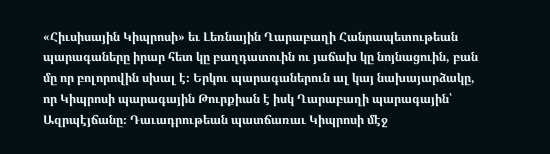«Հիւսիսային Կիպրոսի» եւ Լեռնային Ղարաբաղի Հանրապետութեան պարագաները իրար հետ կը բաղդատուին ու յաճախ կը նոյնացուին, բան մը որ բոլորովին սխալ է։ Երկու պարագաներուն ալ կայ նախայարձակը, որ Կիպրոսի պարագային Թուրքիան է իսկ Ղարաբաղի պարագային՝ Ազրպէյճանը։ Դաւադրութեան պատճառաւ Կիպրոսի մէջ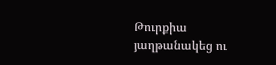Թուրքիա յաղթանակեց ու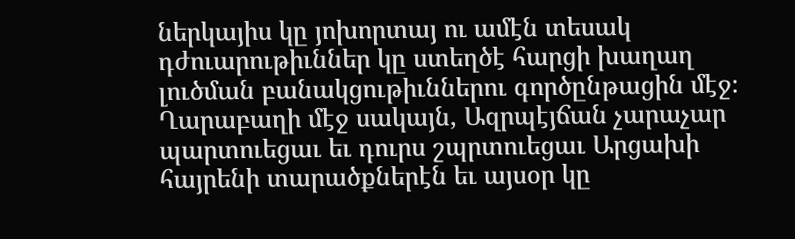ներկայիս կը յոխորտայ ու ամէն տեսակ դժուարութիւններ կը ստեղծէ հարցի խաղաղ լուծման բանակցութիւններու գործընթացին մէջ։ Ղարաբաղի մէջ սակայն, Ազրպէյճան չարաչար պարտուեցաւ եւ դուրս շպրտուեցաւ Արցախի հայրենի տարածքներէն եւ այսօր կը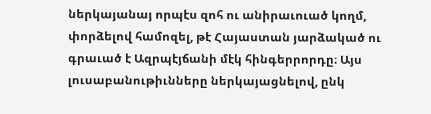ներկայանայ որպէս զոհ ու անիրաւուած կողմ, փորձելով համոզել, թէ Հայաստան յարձակած ու գրաւած է Ազրպէյճանի մէկ հինգերրորդը։ Այս լուսաբանութիւնները ներկայացնելով, ընկ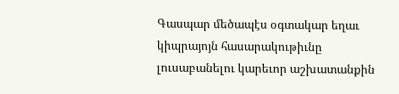Գասպար մեծապէս օգտակար եղաւ կիպրայոյն հասարակութիւնը լուսաբանելու կարեւոր աշխատանքին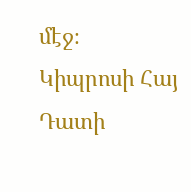մէջ։
Կիպրոսի Հայ Դատի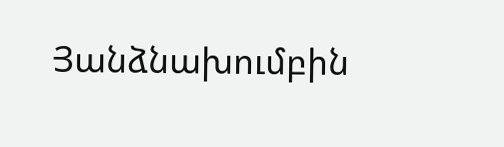Յանձնախումբին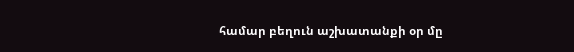համար բեղուն աշխատանքի օր մը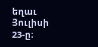եղաւ Յուլիսի 23-ը։